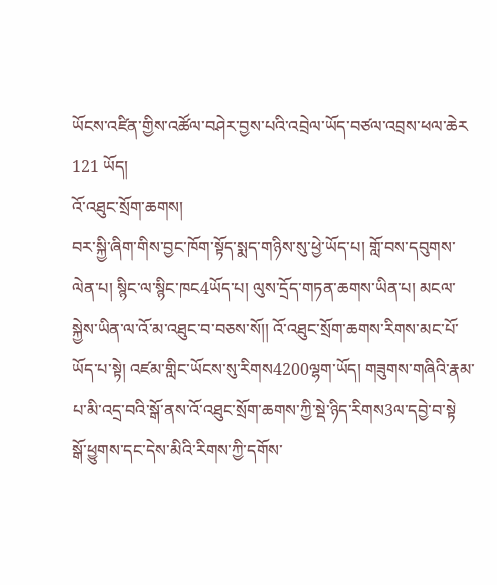ཡོངས་འཛིན་གྱིས་འཚོལ་བཤེར་བྱས་པའི་འབྲེལ་ཡོད་བཙལ་འབྲས་ཕལ་ཆེར 121 ཡོད།
འོ་འཐུང་སྲོག་ཆགས།
བར་སྐྱི་ཞིག་གིས་བྱང་ཁོག་སྟོད་སྨད་གཉིས་སུ་ཕྱེ་ཡོད་པ། གློ་བས་དབུགས་ལེན་པ། སྙིང་ལ་སྙིང་ཁང4ཡོད་པ། ལུས་དྲོད་གཏན་ཆགས་ཡིན་པ། མངལ་སྐྱེས་ཡིན་ལ་འོ་མ་འཐུང་བ་བཅས་སོ།། འོ་འཐུང་སྲོག་ཆགས་རིགས་མང་པོ་ཡོད་པ་སྟེ། འཛམ་གླིང་ཡོངས་སུ་རིགས4200ལྷག་ཡོད། གཟུགས་གཞིའི་རྣམ་པ་མི་འདྲ་བའི་སྒོ་ནས་འོ་འཐུང་སྲོག་ཆགས་ཀྱི་སྡེ་ཉིད་རིགས3ལ་དབྱེ་བ་སྟེ
སྒོ་ཕྱུགས་དང་དེས་མིའི་རིགས་ཀྱི་དགོས་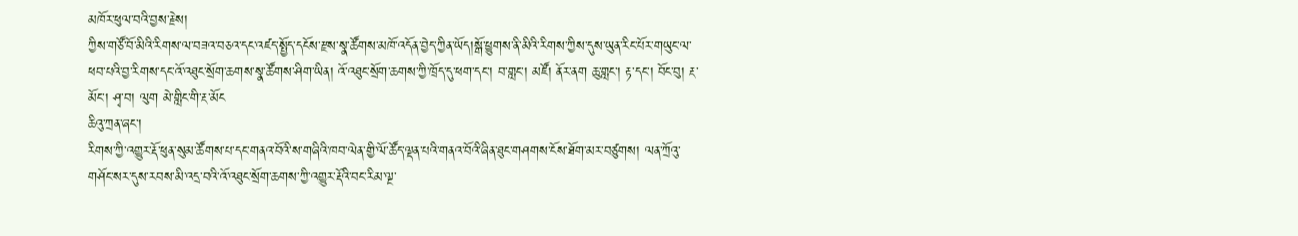མཁོར་ཕུལ་བའི་བྱས་རྗེས།
ཀྱིས་གཙོ་བོ་མིའི་རིགས་ལ་བཟའ་བཅའ་དང་འཛད་སྤྱོད་དངོས་རྫས་སྣ་ཚོགས་མཁོ་འདོན་བྱེད་ཀྱིན་ཡོད།སྒོ་ཕྱུགས་ནི་མིའི་རིགས་ཀྱིས་དུས་ཡུན་རིང་པོར་གཡུང་ལ་ཕབ་པའི་བྱ་རིགས་དང་འོ་འཐུང་སྲོག་ཆགས་སྣ་ཚོགས་ཤིག་ཡིན། འོ་འཐུང་སྲོག་ཆགས་ཀྱི་ཁྲོད་དུ་ཕག་དང་། བ་གླང་། མཛོ། ནོར་ནག ཆུ་གླང་། རྟ་དང་། བོང་བུ། རྔ་མོང་། ཤྭ་བ། ལུག མེ་གླིང་གི་རྔ་མོང
ཆིའུ་ཀྲན་ཞང་།
རིགས་ཀྱི་འགྱུར་རྡོ་ཕུན་སུམ་ཚོགས་པ་དང་གནའ་བོའི་ས་གཞིའི་ཁབ་ལེན་གྱི་ལོ་ཚོད་ལྡན་པའི་གནའ་བོའི་ཞིན་ཐུང་གཤགས་ངོས་ཐོག་མར་བཙུགས། ལན་ཀྲོའུ་གཤོང་སར་དུས་རབས་མི་འདྲ་བའི་འོ་འཐུང་སྲོག་ཆགས་ཀྱི་འགྱུར་རྡོའི་བང་རིམ་ལྔ་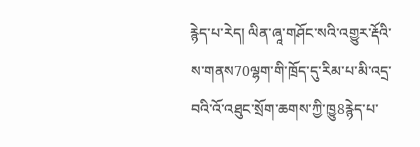རྙེད་པ་རེད། ལིན་ཞཱ་གཤོང་སའི་འགྱུར་རྡོའི་ས་གནས70ལྷག་གི་ཁྲོད་དུ་རིམ་པ་མི་འདྲ་བའི་འོ་འཐུང་སྲོག་ཆགས་ཀྱི་ཁྱུ8རྙེད་པ་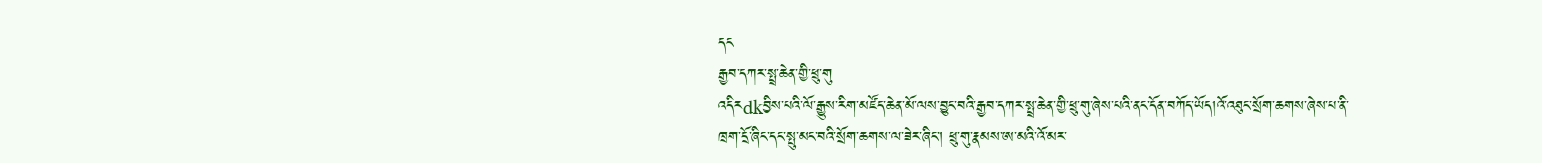དང
རྒྱབ་དཀར་སྤྲ་ཆེན་གྱི་ཕྲུ་གུ
འདིརdkབྱིས་པའི་ལོ་རྒྱུས་རིག་མཛོད་ཆེན་མོ་ལས་བྱུང་བའི་རྒྱབ་དཀར་སྤྲ་ཆེན་གྱི་ཕྲུ་གུ་ཞེས་པའི་ནང་དོན་བཀོད་ཡོད།འོ་འཐུང་སྲོག་ཆགས་ཞེས་པ་ནི་ཁྲག་དྲོ་ཞིང་དང་སྤུ་མང་བའི་སྲོག་ཆགས་ལ་ཟེར་ཞིང་། ཕྲུ་གུ་རྣམས་ཨ་མའི་འོ་མར་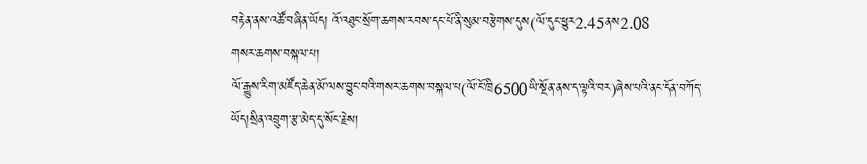བརྟེན་ནས་འཚོ་བཞིན་ཡོད། འོ་འཐུང་སྲོག་ཆགས་རབས་དང་པོ་ནི་སུམ་བརྩེགས་དུས(ལོ་དུང་ཕྱུར2.45ནས2.08
གསར་ཆགས་བསྐལ་པ།
ལོ་རྒྱུས་རིག་མཛོད་ཆེན་མོ་ལས་བྱུང་བའི་གསར་ཆགས་བསྐལ་པ(ལོ་ངོ་ཁྲི6500ཡི་སྔོན་ནས་ད་ལྟའི་བར)ཞེས་པའི་ནང་དོན་བཀོད་ཡོད།སྲིན་འབྲུག་རྩ་མེད་དུ་སོང་རྗེས།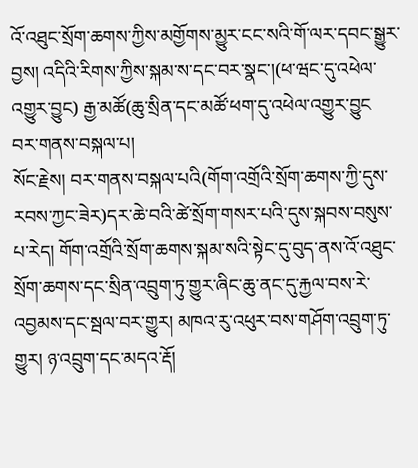འོ་འཐུང་སྲོག་ཆགས་ཀྱིས་མགྱོགས་མྱུར་ངང་སའི་གོ་ལར་དབང་སྒྱུར་བྱས། འདིའི་རིགས་ཀྱིས་སྐམ་ས་དང་བར་སྣང་།(ཕ་ཝང་དུ་འཕེལ་འགྱུར་བྱུང) རྒྱ་མཚོ(ཆུ་སྲིན་དང་མཚོ་ཕག་དུ་འཕེལ་འགྱུར་བྱུང
བར་གནས་བསྐལ་པ།
སོང་རྗེས། བར་གནས་བསྐལ་པའི(གོག་འགྲོའི་སྲོག་ཆགས་ཀྱི་དུས་རབས་ཀྱང་ཟེར)དར་ཆེ་བའི་ཚེ་སྲོག་གསར་པའི་དུས་སྐབས་བསུས་པ་རེད། གོག་འགྲོའི་སྲོག་ཆགས་སྐམ་སའི་སྟེང་དུ་བུད་ནས་འོ་འཐུང་སྲོག་ཆགས་དང་སྲིན་འབྲུག་ཏུ་གྱུར་ཞིང་ཆུ་ནང་དུ་རྐྱལ་བས་རེ་འབྱམས་དང་སྦལ་བར་གྱུར། མཁའ་རུ་འཕུར་བས་གཤོག་འབྲུག་ཏུ་གྱུར། ཉ་འབྲུག་དང་མདའ་རྡོ།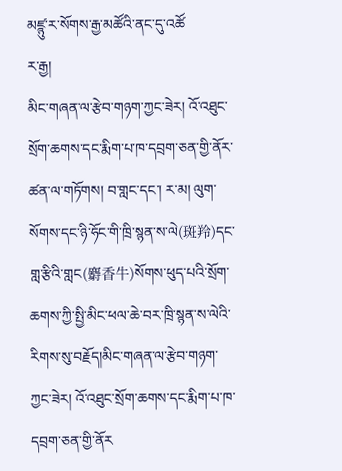མཛྙུ་ར་སོགས་རྒྱ་མཚོའི་ནང་དུ་འཚོ
ར་རྒྱ།
མིང་གཞན་ལ་རྩེབ་གཉག་ཀྱང་ཟེར། འོ་འཐུང་སྲོག་ཆགས་དང་རྨིག་པ་ཁ་དབྲག་ཅན་གྱི་ནོར་ཚན་ལ་གཏོགས། བ་གླང་དང་། ར་མ། ལུག་སོགས་དང་ཉི་ཧོང་གི་ཁྲི་སྙན་ས་ལེ(斑羚)དང་གླ་རྩིའི་གླང(麝香牛)སོགས་ཕུད་པའི་སྲོག་ཆགས་ཀྱི་སྤྱི་མིང་ཕལ་ཆེ་བར་ཁྲི་སྙན་ས་ལེའི་རིགས་སུ་བརྗོད།མིང་གཞན་ལ་རྩེབ་གཉག་ཀྱང་ཟེར། འོ་འཐུང་སྲོག་ཆགས་དང་རྨིག་པ་ཁ་དབྲག་ཅན་གྱི་ནོར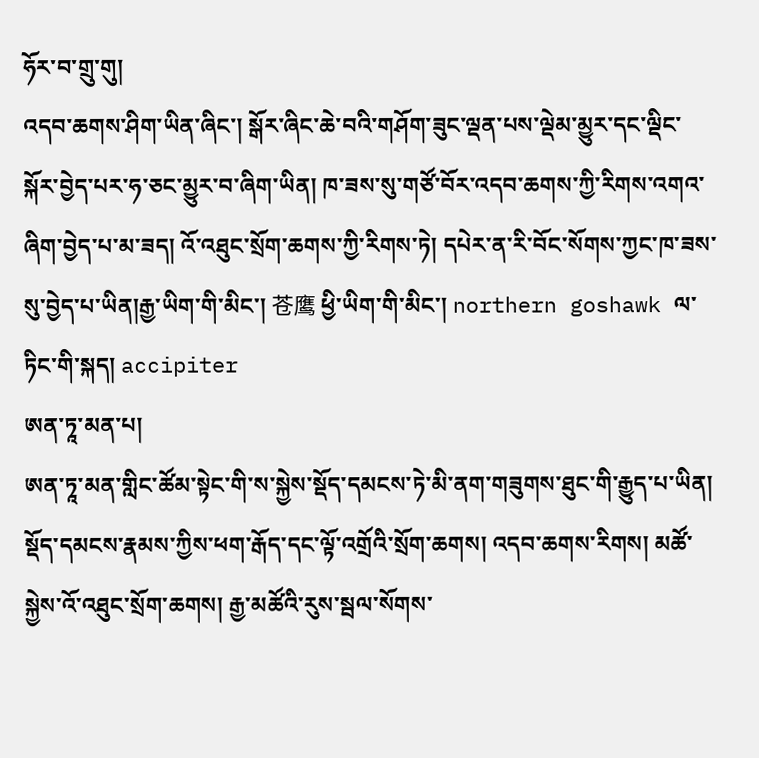ཧོར་བ་གྲུ་གུ།
འདབ་ཆགས་ཤིག་ཡིན་ཞིང་། སྒོར་ཞིང་ཆེ་བའི་གཤོག་ཟུང་ལྡན་པས་ལྡེམ་མྱུར་དང་ལྡིང་སྐོར་བྱེད་པར་ཧ་ཅང་མྱུར་བ་ཞིག་ཡིན། ཁ་ཟས་སུ་གཙོ་བོར་འདབ་ཆགས་ཀྱི་རིགས་འགའ་ཞིག་བྱེད་པ་མ་ཟད། འོ་འཐུང་སྲོག་ཆགས་ཀྱི་རིགས་ཏེ། དཔེར་ན་རི་བོང་སོགས་ཀྱང་ཁ་ཟས་སུ་བྱེད་པ་ཡིན།རྒྱ་ཡིག་གི་མིང་། 苍鹰 ཕྱི་ཡིག་གི་མིང་། northern goshawk ལ་ཏིང་གི་སྐད། accipiter
ཨན་ཏཱ་མན་པ།
ཨན་ཏཱ་མན་གླིང་ཚོམ་སྟེང་གི་ས་སྐྱེས་སྡོད་དམངས་ཏེ་མི་ནག་གཟུགས་ཐུང་གི་རྒྱུད་པ་ཡིན། སྡོད་དམངས་རྣམས་ཀྱིས་ཕག་རྒོད་དང་ལྟོ་འགྲོའི་སྲོག་ཆགས། འདབ་ཆགས་རིགས། མཚོ་སྐྱེས་འོ་འཐུང་སྲོག་ཆགས། རྒྱ་མཚོའི་རུས་སྦལ་སོགས་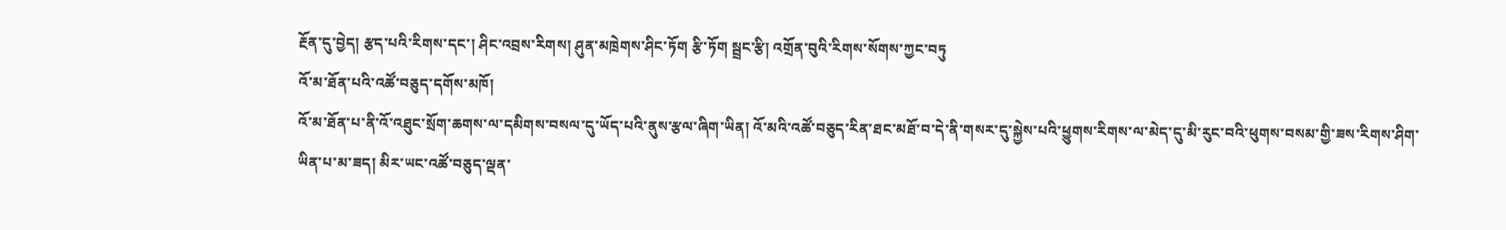རྔོན་དུ་བྱེད། རྩད་པའི་རིགས་དང་། ཤིང་འབྲས་རིགས། ཤུན་མཁྲེགས་ཤིང་ཏོག རྩི་ཏོག སྦྲང་རྩི། འགྲོན་བུའི་རིགས་སོགས་ཀྱང་བཏུ
འོ་མ་ཐོན་པའི་འཚོ་བཅུད་དགོས་མཁོ།
འོ་མ་ཐོན་པ་ནི་འོ་འཐུང་སྲོག་ཆགས་ལ་དམིགས་བསལ་དུ་ཡོད་པའི་ནུས་རྩལ་ཞིག་ཡིན། འོ་མའི་འཚོ་བཅུད་རིན་ཐང་མཐོ་བ་དེ་ནི་གསར་དུ་སྐྱེས་པའི་ཕྱུགས་རིགས་ལ་མེད་དུ་མི་རུང་བའི་ཕུགས་བསམ་གྱི་ཟས་རིགས་ཤིག་ཡིན་པ་མ་ཟད། མིར་ཡང་འཚོ་བཅུད་ལྡན་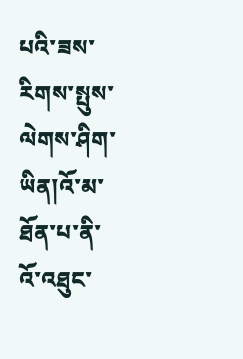པའི་ཟས་རིགས་སྤུས་ལེགས་ཤིག་ཡིན།འོ་མ་ཐོན་པ་ནི་འོ་འཐུང་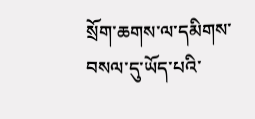སྲོག་ཆགས་ལ་དམིགས་བསལ་དུ་ཡོད་པའི་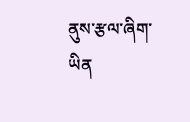ནུས་རྩལ་ཞིག་ཡིན